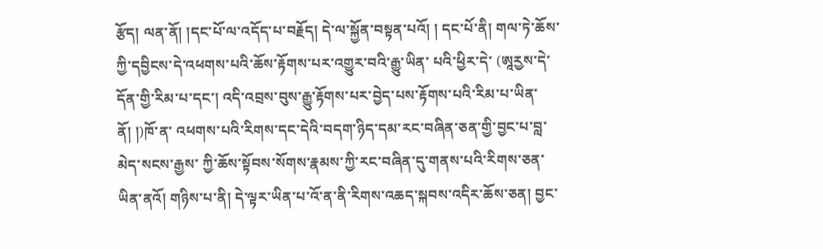རྩོད། ལན་ནོ། །དང་པོ་ལ་འདོད་པ་བརྗོད། དེ་ལ་སྐྱོན་བསྟན་པའོ། ། དང་པོ་ནི། གལ་ཏེ་ཆོས་ཀྱི་དབྱིངས་དེ་འཕགས་པའི་ཆོས་རྟོགས་པར་འགྱུར་བའི་རྒྱུ་ཡིན་ པའི་ཕྱིར་དེ་ (ཨཱརྱས་དེ་དོན་གྱི་རིམ་པ་དང་། འདི་འབྲས་བུས་རྒྱུ་རྟོགས་པར་བྱེད་པས་རྟོགས་པའི་རིམ་པ་ཡིན་ནོ། །)ཁོ་ན་ འཕགས་པའི་རིགས་དང་དེའི་བདག་ཉིད་དམ་རང་བཞིན་ཅན་གྱི་བྱང་པ་བླ་མེད་སངས་རྒྱས་ ཀྱི་ཆོས་སྟོབས་སོགས་རྣམས་ཀྱི་རང་བཞིན་དུ་གནས་པའི་རིགས་ཅན་ཡིན་ནའོ། གཉིས་པ་ནི། དེ་ལྟར་ཡིན་པ་འོ་ན་ནི་རིགས་འཆད་སྐབས་འདིར་ཆོས་ཅན། བྱང་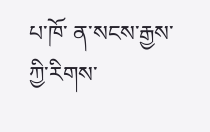པ་ཁོ་ ན་སངས་རྒྱས་ཀྱི་རིགས་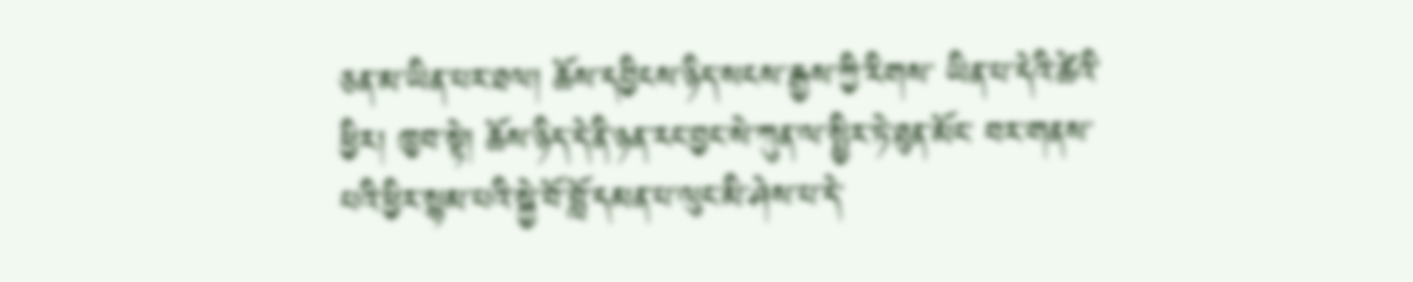ཅན་མ་ཡིན་པར་ཐལ། ཆོས་དབྱིངས་ཉིད་སངས་རྒྱས་ཀྱི་རིགས་ ཡིན་པ་དེའི་ཚེའི་ཕྱིར། ཁྱབ་སྟེ། ཆོས་ཉིད་དེ་ནི་ཉན་རང་བྱང་སེ་ཀུན་ལ་སྤྱིར་ཏེ་ཐུན་མོང་ བར་གནས་པའི་ཕྱིར་སྙམ་པའི་སྐྱེ་བོ་བློ་དམན་པ་ལུང་མི་ཤེས་པ་དེ་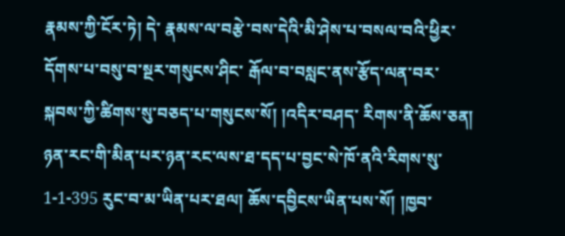རྣམས་ཀྱི་ངོར་ཏེ། དེ་ རྣམས་ལ་བརྩེ་བས་དེའི་མི་ཤེས་པ་བསལ་བའི་ཕྱིར་དོགས་པ་བསུ་བ་སྔར་གསུངས་ཤིང་ རྒོལ་བ་བསླང་ནས་རྩོད་ལན་བར་སྐབས་ཀྱི་ཚིགས་སུ་བཅད་པ་གསུངས་སོ། །འདིར་བཤད་ རིགས་ནི་ཆོས་ཅན། ཉན་རང་གི་མིན་པར་ཉན་རང་ལས་ཐ་དད་པ་བྱང་སེ་ཁོ་ནའི་རིགས་སུ་ 1-1-395 རུང་བ་མ་ཡིན་པར་ཐལ། ཆོས་དབྱིངས་ཡིན་པས་སོ། །ཁྱབ་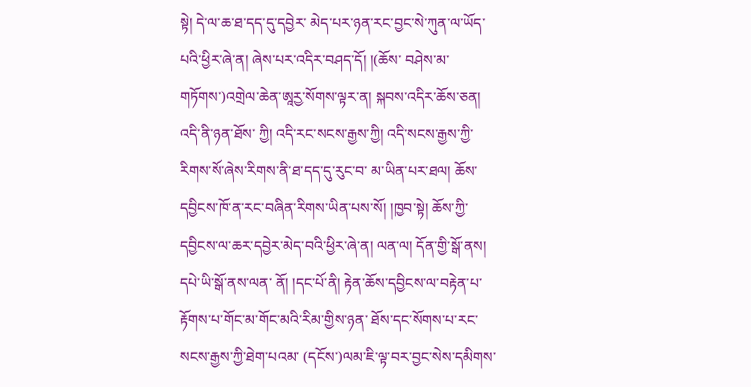སྟེ། དེ་ལ་ཆ་ཐ་དད་དུ་དབྱེར་ མེད་པར་ཉན་རང་བྱང་སེ་ཀུན་ལ་ཡོད་པའི་ཕྱིར་ཞེ་ན། ཞེས་པར་འདིར་བཤད་དོ། །(ཆོས་ བཤེས་མ་གཏོགས་)འགྲེལ་ཆེན་ཨཱརྱ་སོགས་ལྟར་ན། སྐབས་འདིར་ཆོས་ཅན། འདི་ནི་ཉན་ཐོས་ ཀྱི། འདི་རང་སངས་རྒྱས་ཀྱི། འདི་སངས་རྒྱས་ཀྱི་རིགས་སོ་ཞེས་རིགས་ནི་ཐ་དད་དུ་རུང་བ་ མ་ཡིན་པར་ཐལ། ཆོས་དབྱིངས་ཁོ་ན་རང་བཞིན་རིགས་ཡིན་པས་སོ། །ཁྱབ་སྟེ། ཆོས་ཀྱི་ དབྱིངས་ལ་ཆར་དབྱེར་མེད་བའི་ཕྱིར་ཞེ་ན། ལན་ལ། དོན་གྱི་སྒོ་ནས། དཔེ་ཡི་སྒོ་ནས་ལན་ ནོ། །དང་པོ་ནི། རྟེན་ཆོས་དབྱིངས་ལ་བརྟེན་པ་རྟོགས་པ་གོང་མ་གོང་མའི་རིམ་གྱིས་ཉན་ ཐོས་དང་སོགས་པ་རང་སངས་རྒྱས་ཀྱི་ཐེག་པའམ་ (དངོས་)ལམ་ཇི་ལྟ་བར་བྱང་སེས་དམིགས་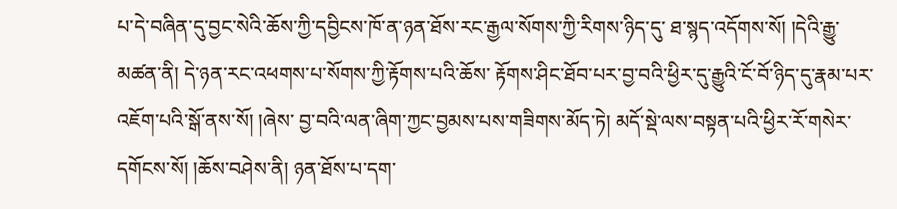པ་དེ་བཞིན་དུ་བྱང་སེའི་ཆོས་ཀྱི་དབྱིངས་ཁོ་ན་ཉན་ཐོས་རང་རྒྱལ་སོགས་ཀྱི་རིགས་ཉིད་དུ་ ཐ་སྙད་འདོགས་སོ། །དེའི་རྒྱུ་མཚན་ནི། དེ་ཉན་རང་འཕགས་པ་སོགས་ཀྱི་རྟོགས་པའི་ཆོས་ རྟོགས་ཤིང་ཐོབ་པར་བྱ་བའི་ཕྱིར་དུ་རྒྱུའི་ངོ་བོ་ཉིད་དུ་རྣམ་པར་འཇོག་པའི་སྒོ་ནས་སོ། །ཞེས་ བྱ་བའི་ལན་ཞིག་ཀྱང་བྱམས་པས་གཟིགས་མོད་ཏེ། མདོ་སྡེ་ལས་བསྟན་པའི་ཕྱིར་རོ་གསེར་ དགོངས་སོ། །ཆོས་བཤེས་ནི། ཉན་ཐོས་པ་དག་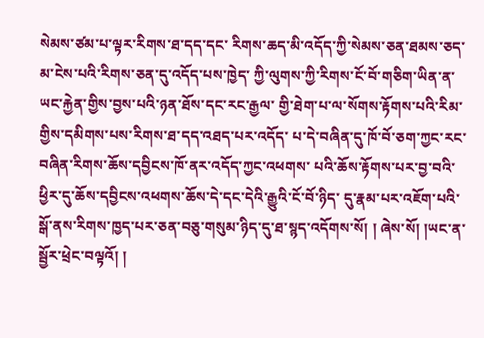སེམས་ཙམ་པ་ལྟར་རིགས་ཐ་དད་དང་ རིགས་ཆད་མི་འདོད་ཀྱི་སེམས་ཅན་ཐམས་ཅད་མ་ངེས་པའི་རིགས་ཅན་དུ་འདོད་པས་ཁྱེད་ ཀྱི་ལུགས་ཀྱི་རིགས་ངོ་བོ་གཅིག་ཡིན་ན་ཡང་རྐྱེན་གྱིས་བྱས་པའི་ཉན་ཐོས་དང་རང་རྒྱལ་ གྱི་ཐེག་པ་ལ་སོགས་རྟོགས་པའི་རིམ་གྱིས་དམིགས་པས་རིགས་ཐ་དད་འཐད་པར་འདོད་ པ་དེ་བཞིན་དུ་ཁོ་བོ་ཅག་ཀྱང་རང་བཞིན་རིགས་ཆོས་དབྱིངས་ཁོ་ནར་འདོད་ཀྱང་འཕགས་ པའི་ཆོས་རྟོགས་པར་བྱ་བའི་ཕྱིར་དུ་ཆོས་དབྱིངས་འཕགས་ཆོས་དེ་དང་དེའི་རྒྱུའི་ངོ་བོ་ཉིད་ དུ་རྣམ་པར་འཇོག་པའི་སྒོ་ནས་རིགས་ཁྱད་པར་ཅན་བཅུ་གསུམ་ཉིད་དུ་ཐ་སྙད་འདོགས་སོ། ། ཞེས་སོ། །ཡང་ན་སྦྱོར་ཕྲེང་བལྟའོ། །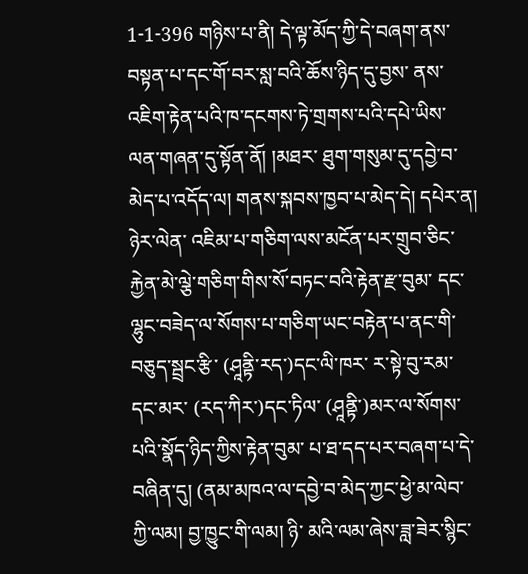1-1-396 གཉིས་པ་ནི། དེ་ལྟ་མོད་ཀྱི་དེ་བཞག་ནས་བསྟན་པ་དང་གོ་བར་སླ་བའི་ཆོས་ཉིད་དུ་བྱས་ ནས་འཇིག་རྟེན་པའི་ཁ་དངགས་ཏེ་གྲགས་པའི་དཔེ་ཡིས་ལན་གཞན་དུ་སྟོན་ནོ། །མཐར་ ཐུག་གསུམ་དུ་དབྱེ་བ་མེད་པ་འདོད་ལ། གནས་སྐབས་ཁྱབ་པ་མེད་དེ། དཔེར་ན། ཉེར་ལེན་ འཇིམ་པ་གཅིག་ལས་མངོན་པར་གྲུབ་ཅིང་རྐྱེན་མེ་ལྕེ་གཅིག་གིས་སོ་བཏང་བའི་རྟེན་རྫ་བུམ་ དང་ལྷུང་བཟེད་ལ་སོགས་པ་གཅིག་ཡང་བརྟེན་པ་ནང་གི་བཅུད་སྦྲང་རྩི་ (ཤཱནྟི་རད་)དང་ལི་ཁར་ ར་སྟེ་བུ་རམ་དང་མར་ (རད་ཀིར་)དང་ཏིལ་ (ཤཱནྟི་)མར་ལ་སོགས་པའི་སྣོད་ཉིད་ཀྱིས་རྟེན་བུམ་ པ་ཐ་དད་པར་བཞག་པ་དེ་བཞིན་དུ། (ནམ་མཁའ་ལ་དབྱེ་བ་མེད་ཀྱང་ཕྱེ་མ་ལེབ་ཀྱི་ལམ། བྱ་ཁྱུང་གི་ལམ། ཉི་ མའི་ལམ་ཞེས་ཟླ་ཟེར་སྙིང་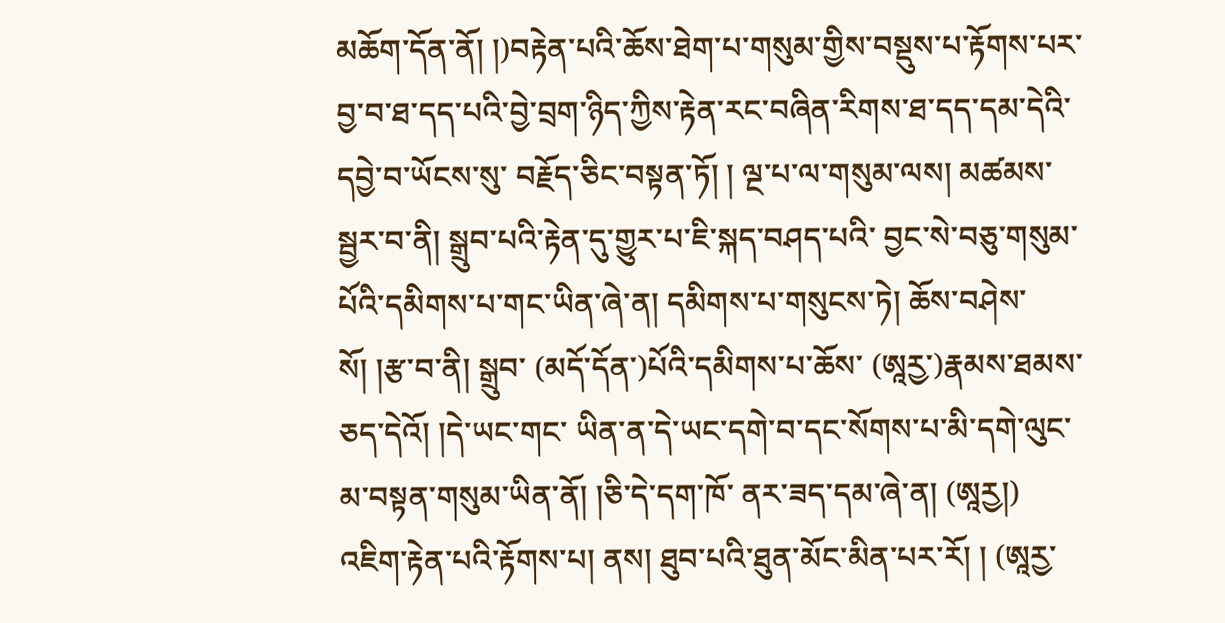མཆོག་དོན་ནོ། །)བརྟེན་པའི་ཆོས་ཐེག་པ་གསུམ་གྱིས་བསྡུས་པ་རྟོགས་པར་ བྱ་བ་ཐ་དད་པའི་བྱེ་བྲག་ཉིད་ཀྱིས་རྟེན་རང་བཞིན་རིགས་ཐ་དད་དམ་དེའི་དབྱེ་བ་ཡོངས་སུ་ བརྗོད་ཅིང་བསྟན་ཏོ། ། ལྔ་པ་ལ་གསུམ་ལས། མཚམས་སྦྱར་བ་ནི། སྒྲུབ་པའི་རྟེན་དུ་གྱུར་པ་ཇི་སྐད་བཤད་པའི་ བྱང་སེ་བཅུ་གསུམ་པོའི་དམིགས་པ་གང་ཡིན་ཞེ་ན། དམིགས་པ་གསུངས་ཏེ། ཆོས་བཤེས་ སོ། །རྩ་བ་ནི། སྒྲུབ་ (མདོ་དོན་)པོའི་དམིགས་པ་ཆོས་ (ཨཱརྱ་)རྣམས་ཐམས་ཅད་དེའོ། །དེ་ཡང་གང་ ཡིན་ན་དེ་ཡང་དགེ་བ་དང་སོགས་པ་མི་དགེ་ལུང་མ་བསྟན་གསུམ་ཡིན་ནོ། །ཅི་དེ་དག་ཁོ་ ནར་ཟད་དམ་ཞེ་ན། (ཨཱརྱ།) འཇིག་རྟེན་པའི་རྟོགས་པ། ནས། ཐུབ་པའི་ཐུན་མོང་མིན་པར་རོ། ། (ཨཱརྱ་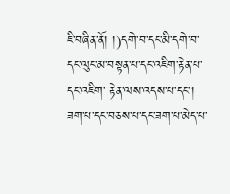ཇི་བཞིན་ནོ། །)དགེ་བ་དང་མི་དགེ་བ་དང་ལུང་མ་བསྟན་པ་དང་འཇིག་རྟེན་པ་དང་འཇིག་ རྟེན་ལས་འདས་པ་དང་། ཟག་པ་དང་བཅས་པ་དང་ཟག་པ་མེད་པ་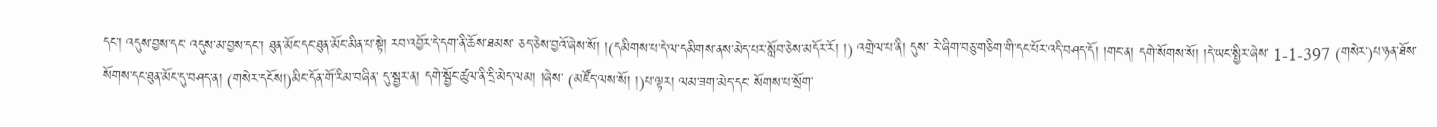དང་། འདུས་བྱས་དང་ འདུས་མ་བྱས་དང་། ཐུན་མོང་དང་ཐུན་མོང་མིན་པ་སྟེ། རབ་འབྱོར་དེ་དག་ནི་ཆོས་ཐམས་ ཅད་ཅེས་བྱའོ་ཞེས་སོ། །(དམིགས་པ་དེ་ལ་དམིགས་ནས་མེད་པར་སློབ་ཅེས་མདོར་རོ། །) འགྲེལ་པ་ནི། དུས་ རེ་ཞིག་བཅུ་གཅིག་གི་དང་པོར་འདི་བཤད་དོ། །གང་ན། དགེ་སོགས་སོ། །དེ་ཡང་སྤྱིར་ཞེས་ 1-1-397 (གསེར་)པ་ཉན་ཐོས་སོགས་དང་ཐུན་མོང་དུ་བཤད་ན། (གསེར་དངོས།)མིང་དོན་གོ་རིམ་བཞིན་ དུ་སྦྱར་ན། དགེ་སྦྱོང་ཚུལ་ནི་དྲི་མེད་ལམ། །ཞེས་ (མཛོད་ལས་སོ། །)པ་ལྟར། ལམ་ཟག་མེད་དང་ སོགས་པ་སྲོག་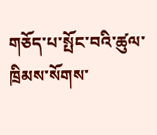གཅོད་པ་སྤོང་བའི་ཚུལ་ཁྲིམས་སོགས་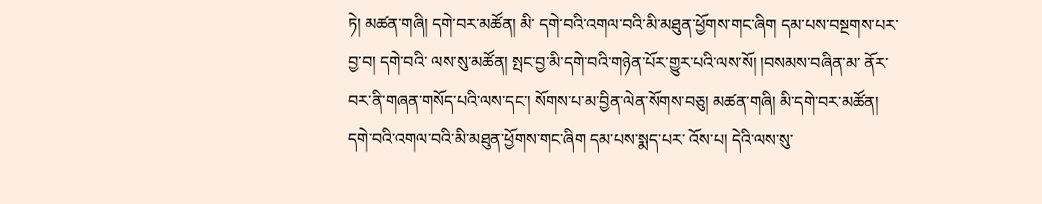ཏེ། མཚན་གཞི། དགེ་བར་མཚོན། མི་ དགེ་བའི་འགལ་བའི་མི་མཐུན་ཕྱོགས་གང་ཞིག དམ་པས་བསྔགས་པར་བྱ་བ། དགེ་བའི་ ལས་སུ་མཚོན། སྤང་བྱ་མི་དགེ་བའི་གཉེན་པོར་གྱུར་པའི་ལས་སོ། །བསམས་བཞིན་མ་ ནོར་བར་ནི་གཞན་གསོད་པའི་ལས་དང་། སོགས་པ་མ་བྱིན་ལེན་སོགས་བཅུ། མཚན་གཞི། མི་དགེ་བར་མཚོན། དགེ་བའི་འགལ་བའི་མི་མཐུན་ཕྱོགས་གང་ཞིག དམ་པས་སྨད་པར་ འོས་པ། དེའི་ལས་སུ་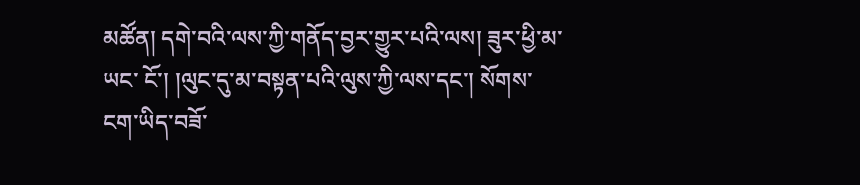མཚོན། དགེ་བའི་ལས་ཀྱི་གནོད་བྱར་གྱུར་པའི་ལས། ཟུར་ཕྱི་མ་ཡང་ ངོ་། །ལུང་དུ་མ་བསྟན་པའི་ལུས་ཀྱི་ལས་དང་། སོགས་ངག་ཡིད་བཟོ་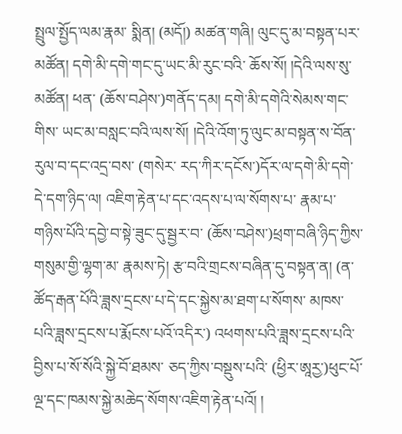སྤྲུལ་སྤྱོད་ལམ་རྣམ་ སྨིན། (མདོ།) མཚན་གཞི། ལུང་དུ་མ་བསྟན་པར་མཚོན། དགེ་མི་དགེ་གང་དུ་ཡང་མི་རུང་བའི་ ཆོས་སོ། །དེའི་ལས་སུ་མཚོན། ཕན་ (ཆོས་བཤེས་)གནོད་དམ། དགེ་མི་དགེའི་སེམས་གང་གིས་ ཡང་མ་བསླང་བའི་ལས་སོ། །དེའི་འོག་ཏུ་ལུང་མ་བསྟན་ས་བོན་རུལ་བ་དང་འདྲ་བས་ (གསེར་ རད་ཀིར་དངོས་)དོར་ལ་དགེ་མི་དགེ་དེ་དག་ཉིད་ལ། འཇིག་རྟེན་པ་དང་འདས་པ་ལ་སོགས་པ་ རྣམ་པ་གཉིས་པོའི་དབྱེ་བ་སྟེ་ཟུང་དུ་སྦྱར་བ་ (ཆོས་བཤེས་)ཕྲག་བཞི་ཉིད་ཀྱིས་གསུམ་གྱི་ལྷག་མ་ རྣམས་ཏེ། རྩ་བའི་གྲངས་བཞིན་དུ་བསྟན་ན། (ན་ཚོད་རྒན་པོའི་ཟླས་དྲངས་པ་དེ་དང་སྐྱེས་མ་ཐག་པ་སོགས་ མཁས་པའི་ཟླས་དྲངས་པ་རྨོངས་པའོ་འདིར་) འཕགས་པའི་ཟླས་དྲངས་པའི་བྱིས་པ་སོ་སོའི་སྐྱེ་བོ་ཐམས་ ཅད་ཀྱིས་བསྡུས་པའི་ (ཕྱིར་ཨཱརྱ་)ཕུང་པོ་ལྔ་དང་ཁམས་སྐྱེ་མཆེད་སོགས་འཇིག་རྟེན་པའོ། །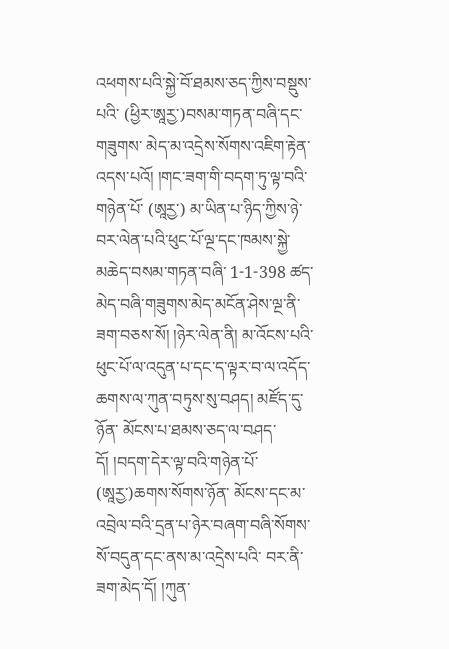འཕགས་པའི་སྐྱེ་བོ་ཐམས་ཅད་ཀྱིས་བསྡུས་པའི་ (ཕྱིར་ཨཱརྱ་)བསམ་གཏན་བཞི་དང་གཟུགས་ མེད་མ་འདྲེས་སོགས་འཇིག་རྟེན་འདས་པའོ། །གང་ཟག་གི་བདག་ཏུ་ལྟ་བའི་གཉེན་པོ་ (ཨཱརྱ་) མ་ཡིན་པ་ཉིད་ཀྱིས་ཉེ་བར་ལེན་པའི་ཕུང་པོ་ལྔ་དང་ཁམས་སྐྱེ་མཆེད་བསམ་གཏན་བཞི་ 1-1-398 ཚད་མེད་བཞི་གཟུགས་མེད་མངོན་ཤེས་ལྔ་ནི་ཟག་བཅས་སོ། །ཉེར་ལེན་ནི། མ་འོངས་པའི་ ཕུང་པོ་ལ་འདུན་པ་དང་ད་ལྟར་བ་ལ་འདོད་ཆགས་ལ་ཀུན་བཏུས་སུ་བཤད། མཛོད་དུ་ཉོན་ མོངས་པ་ཐམས་ཅད་ལ་བཤད་དོ། །བདག་དེར་ལྟ་བའི་གཉེན་པོ་ (ཨཱརྱ་)ཆགས་སོགས་ཉོན་ མོངས་དང་མ་འབྲེལ་བའི་དྲན་པ་ཉེར་བཞག་བཞི་སོགས་སོ་བདུན་དང་ནས་མ་འདྲེས་པའི་ བར་ནི་ཟག་མེད་དོ། །ཀུན་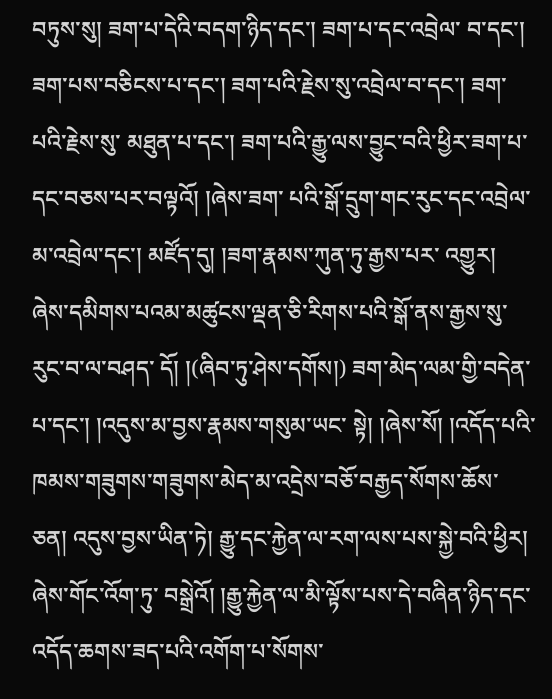བཏུས་སུ། ཟག་པ་དེའི་བདག་ཉིད་དང་། ཟག་པ་དང་འབྲེལ་ བ་དང་། ཟག་པས་བཅིངས་པ་དང་། ཟག་པའི་རྗེས་སུ་འབྲེལ་བ་དང་། ཟག་པའི་རྗེས་སུ་ མཐུན་པ་དང་། ཟག་པའི་རྒྱུ་ལས་བྱུང་བའི་ཕྱིར་ཟག་པ་དང་བཅས་པར་བལྟའོ། །ཞེས་ཟག་ པའི་སྒོ་དྲུག་གང་རུང་དང་འབྲེལ་མ་འབྲེལ་དང་། མཛོད་དུ། །ཟག་རྣམས་ཀུན་ཏུ་རྒྱས་པར་ འགྱུར། ཞེས་དམིགས་པའམ་མཚུངས་ལྡན་ཅི་རིགས་པའི་སྒོ་ནས་རྒྱས་སུ་རུང་བ་ལ་བཤད་ དོ། །(ཞིབ་ཏུ་ཤེས་དགོས།) ཟག་མེད་ལམ་གྱི་བདེན་པ་དང་། །འདུས་མ་བྱས་རྣམས་གསུམ་ཡང་ སྟེ། །ཞེས་སོ། །འདོད་པའི་ཁམས་གཟུགས་གཟུགས་མེད་མ་འདྲེས་བཅོ་བརྒྱད་སོགས་ཆོས་ ཅན། འདུས་བྱས་ཡིན་ཏེ། རྒྱུ་དང་རྐྱེན་ལ་རག་ལས་པས་སྐྱེ་བའི་ཕྱིར། ཞེས་གོང་འོག་ཏུ་ བསྒྲེའོ། །རྒྱུ་རྐྱེན་ལ་མི་ལྟོས་པས་དེ་བཞིན་ཉིད་དང་འདོད་ཆགས་ཟད་པའི་འགོག་པ་སོགས་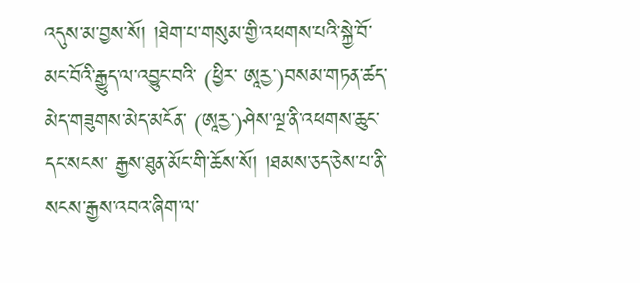འདུས་མ་བྱས་སོ། །ཐེག་པ་གསུམ་གྱི་འཕགས་པའི་སྐྱེ་བོ་མང་བོའི་རྒྱུད་ལ་འབྱུང་བའི་ (ཕྱིར་ ཨཱརྱ་)བསམ་གཏན་ཚད་མེད་གཟུགས་མེད་མངོན་ (ཨཱརྱ་)ཤེས་ལྔ་ནི་འཕགས་ཆུང་དང་སངས་ རྒྱས་ཐུན་མོང་གི་ཆོས་སོ། །ཐམས་ཅད་ཅེས་པ་ནི་སངས་རྒྱས་འབའ་ཞིག་ལ་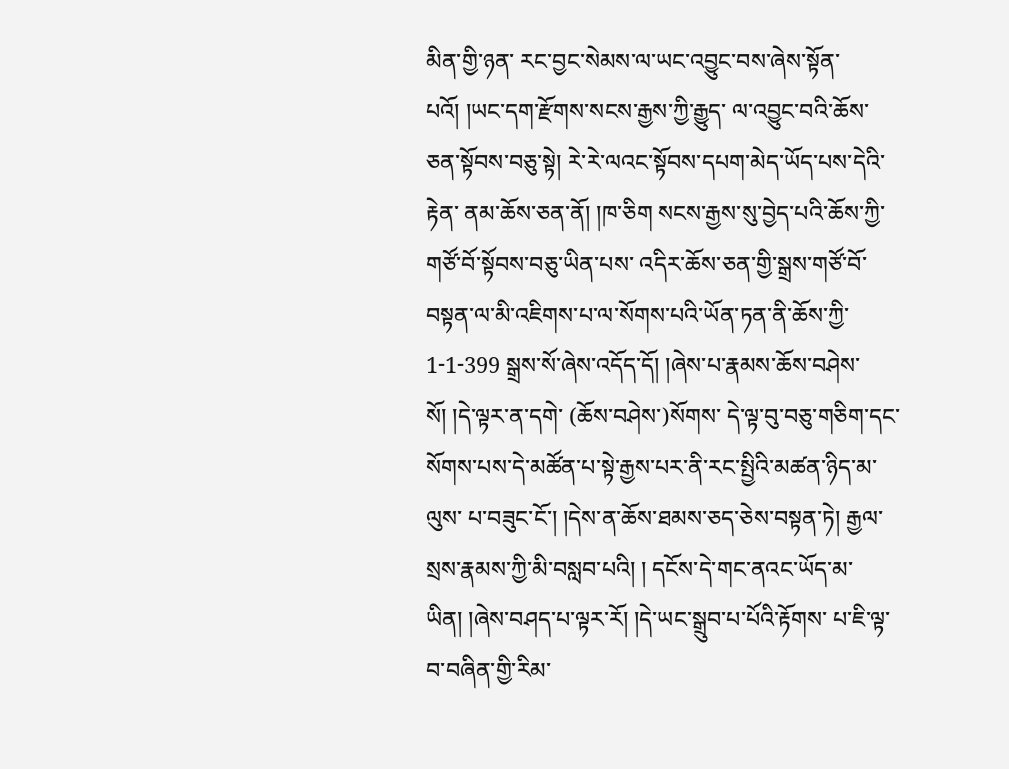མིན་གྱི་ཉན་ རང་བྱང་སེམས་ལ་ཡང་འབྱུང་བས་ཞེས་སྟོན་པའོ། །ཡང་དག་རྫོགས་སངས་རྒྱས་ཀྱི་རྒྱུད་ ལ་འབྱུང་བའི་ཆོས་ཅན་སྟོབས་བཅུ་སྟེ། རེ་རེ་ལའང་སྟོབས་དཔག་མེད་ཡོད་པས་དེའི་རྟེན་ ནམ་ཆོས་ཅན་ནོ། །ཁ་ཅིག སངས་རྒྱས་སུ་བྱེད་པའི་ཆོས་ཀྱི་གཙོ་བོ་སྟོབས་བཅུ་ཡིན་པས་ འདིར་ཆོས་ཅན་གྱི་སྒྲས་གཙོ་བོ་བསྟན་ལ་མི་འཇིགས་པ་ལ་སོགས་པའི་ཡོན་ཏན་ནི་ཆོས་ཀྱི་ 1-1-399 སྒྲས་སོ་ཞེས་འདོད་དོ། །ཞེས་པ་རྣམས་ཆོས་བཤེས་སོ། །དེ་ལྟར་ན་དགེ་ (ཆོས་བཤེས་)སོགས་ དེ་ལྟ་བུ་བཅུ་གཅིག་དང་སོགས་པས་དེ་མཚོན་པ་སྟེ་རྒྱས་པར་ནི་རང་སྤྱིའི་མཚན་ཉིད་མ་ལུས་ པ་བཟུང་ངོ་། །དེས་ན་ཆོས་ཐམས་ཅད་ཅེས་བསྟན་ཏེ། རྒྱལ་སྲས་རྣམས་ཀྱི་མི་བསླབ་པའི། ། དངོས་དེ་གང་ནའང་ཡོད་མ་ཡིན། །ཞེས་བཤད་པ་ལྟར་རོ། །དེ་ཡང་སྒྲུབ་པ་པོའི་རྟོགས་ པ་ཇི་ལྟ་བ་བཞིན་གྱི་རིམ་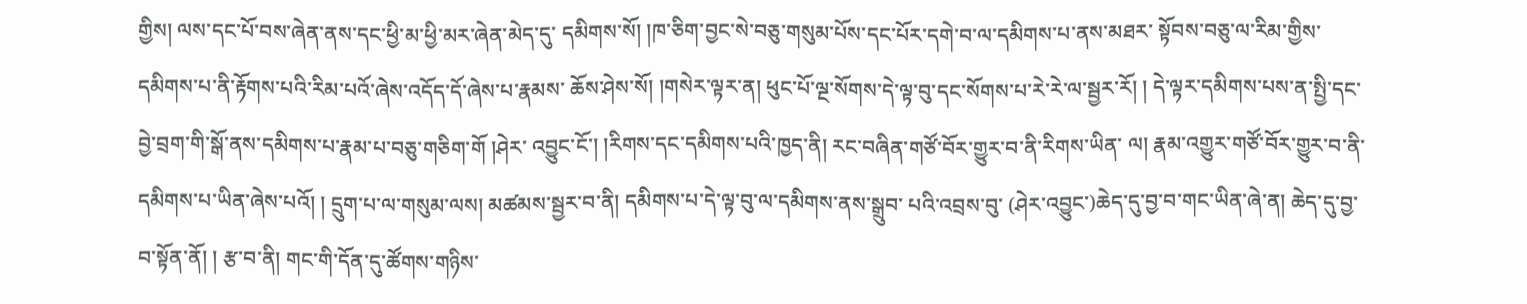གྱིས། ལས་དང་པོ་བས་ཞེན་ནས་དང་ཕྱི་མ་ཕྱི་མར་ཞེན་མེད་དུ་ དམིགས་སོ། །ཁ་ཅིག་བྱང་སེ་བཅུ་གསུམ་པོས་དང་པོར་དགེ་བ་ལ་དམིགས་པ་ནས་མཐར་ སྟོབས་བཅུ་ལ་རིམ་གྱིས་དམིགས་པ་ནི་རྟོགས་པའི་རིམ་པའོ་ཞེས་འདོད་དོ་ཞེས་པ་རྣམས་ ཆོས་ཤེས་སོ། །གསེར་ལྟར་ན། ཕུང་པོ་ལྔ་སོགས་དེ་ལྟ་བུ་དང་སོགས་པ་རེ་རེ་ལ་སྦྱར་རོ། ། དེ་ལྟར་དམིགས་པས་ན་སྤྱི་དང་བྱེ་བྲག་གི་སྒོ་ནས་དམིགས་པ་རྣམ་པ་བཅུ་གཅིག་གོ །ཤེར་ འབྱུང་ངོ་། །རིགས་དང་དམིགས་པའི་ཁྱད་ནི། རང་བཞིན་གཙོ་བོར་གྱུར་བ་ནི་རིགས་ཡིན་ ལ། རྣམ་འགྱུར་གཙོ་བོར་གྱུར་བ་ནི་དམིགས་པ་ཡིན་ཞེས་པའོ། ། དྲུག་པ་ལ་གསུམ་ལས། མཚམས་སྦྱར་བ་ནི། དམིགས་པ་དེ་ལྟ་བུ་ལ་དམིགས་ནས་སྒྲུབ་ པའི་འབྲས་བུ་ (ཤེར་འབྱུང་)ཆེད་དུ་བྱ་བ་གང་ཡིན་ཞེ་ན། ཆེད་དུ་བྱ་བ་སྟོན་ནོ། ། རྩ་བ་ནི། གང་གི་དོན་དུ་ཚོགས་གཉིས་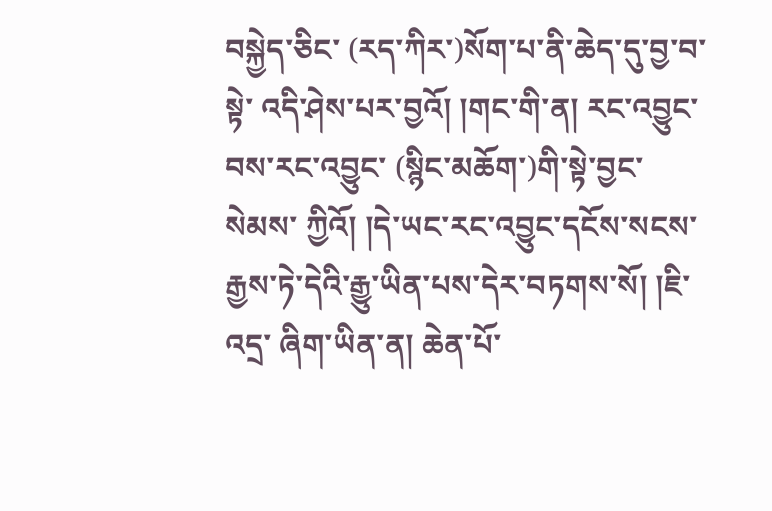བསྐྱེད་ཅིང་ (རད་ཀིར་)སོག་པ་ནི་ཆེད་དུ་བྱ་བ་སྟེ་ འདི་ཤེས་པར་བྱའོ། །གང་གི་ན། རང་འབྱུང་བས་རང་འབྱུང་ (སྙིང་མཆོག་)གི་སྟེ་བྱང་སེམས་ ཀྱིའོ། །དེ་ཡང་རང་འབྱུང་དངོས་སངས་རྒྱས་ཏེ་དེའི་རྒྱུ་ཡིན་པས་དེར་བཏགས་སོ། །ཇི་འདྲ་ ཞིག་ཡིན་ན། ཆེན་པོ་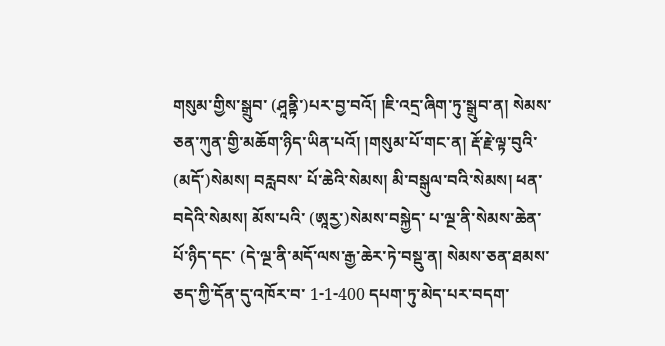གསུམ་གྱིས་སྒྲུབ་ (ཤཱནྟི་)པར་བྱ་བའོ། །ཇི་འདྲ་ཞིག་ཏུ་སྒྲུབ་ན། སེམས་ ཅན་ཀུན་གྱི་མཆོག་ཉིད་ཡིན་པའོ། །གསུམ་པོ་གང་ན། རྡོ་རྗེ་ལྟ་བུའི་ (མདོ་)སེམས། བརླབས་ པོ་ཆེའི་སེམས། མི་བསྒུལ་བའི་སེམས། ཕན་བདེའི་སེམས། མོས་པའི་ (ཨཱརྱ་)སེམས་བསྐྱེད་ པ་ལྔ་ནི་སེམས་ཆེན་པོ་ཉིད་དང་ (དེ་ལྔ་ནི་མདོ་ལས་རྒྱ་ཆེར་ཏེ་བསྡུ་ན། སེམས་ཅན་ཐམས་ཅད་ཀྱི་དོན་དུ་འཁོར་བ་ 1-1-400 དཔག་ཏུ་མེད་པར་བདག་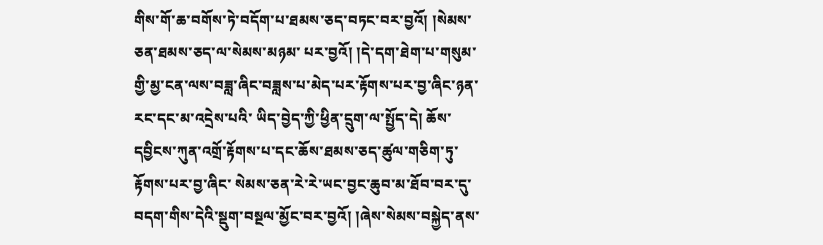གིས་གོ་ཆ་བགོས་ཏེ་བདོག་པ་ཐམས་ཅད་བཏང་བར་བྱའོ། །སེམས་ཅན་ཐམས་ཅད་ལ་སེམས་མཉམ་ པར་བྱའོ། །དེ་དག་ཐེག་པ་གསུམ་གྱི་མྱ་ངན་ལས་བཟླ་ཞིང་བཟླས་པ་མེད་པར་རྟོགས་པར་བྱ་ཞིང་ཉན་རང་དང་མ་འདྲེས་པའི་ ཡིད་བྱེད་ཀྱི་ཕྱིན་དྲུག་ལ་སྤྱོད་དེ། ཆོས་དབྱིངས་ཀུན་འགྲོ་རྟོགས་པ་དང་ཆོས་ཐམས་ཅད་ཚུལ་གཅིག་ཏུ་རྟོགས་པར་བྱ་ཞིང་ སེམས་ཅན་རེ་རེ་ཡང་བྱང་ཆུབ་མ་ཐོབ་བར་དུ་བདག་གིས་དེའི་སྡུག་བསྔལ་མྱོང་བར་བྱའོ། །ཞེས་སེམས་བསྐྱེད་ནས་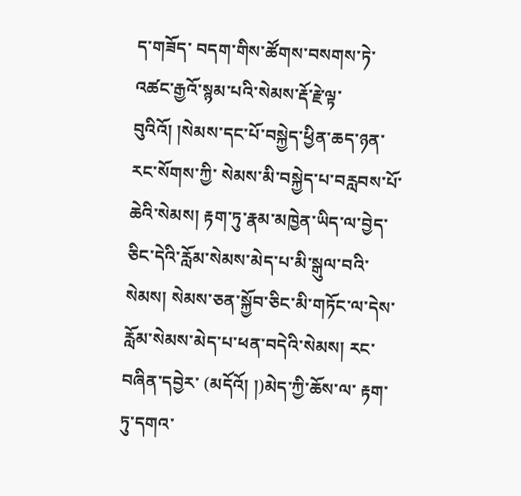ད་གཟོད་ བདག་གིས་ཚོགས་བསགས་ཏེ་འཚང་རྒྱའོ་སྙམ་པའི་སེམས་རྡོ་རྗེ་ལྟ་བུའིའོ། །སེམས་དང་པོ་བསྐྱེད་ཕྱིན་ཆད་ཉན་རང་སོགས་ཀྱི་ སེམས་མི་བསྐྱེད་པ་བརླབས་པོ་ཆེའི་སེམས། རྟག་ཏུ་རྣམ་མཁྱེན་ཡིད་ལ་བྱེད་ཅིང་དེའི་རློམ་སེམས་མེད་པ་མི་སྒུལ་བའི་སེམས། སེམས་ཅན་སྐྱོབ་ཅིང་མི་གཏོང་ལ་དེས་རློམ་སེམས་མེད་པ་ཕན་བདེའི་སེམས། རང་བཞིན་དབྱེར་ (མདོའོ། །)མེད་ཀྱི་ཆོས་ལ་ རྟག་ཏུ་དགའ་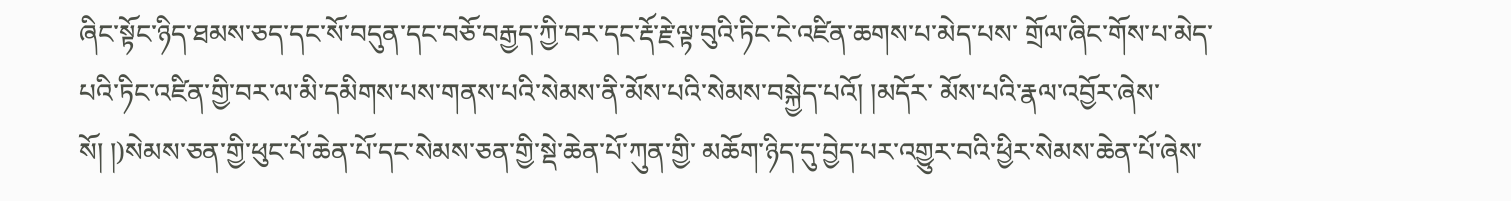ཞིང་སྟོང་ཉིད་ཐམས་ཅད་དང་སོ་བདུན་དང་བཅོ་བརྒྱད་ཀྱི་བར་དང་རྡོ་རྗེ་ལྟ་བུའི་ཏིང་ངེ་འཛིན་ཆགས་པ་མེད་པས་ གྲོལ་ཞིང་གོས་པ་མེད་པའི་ཏིང་འཛིན་གྱི་བར་ལ་མི་དམིགས་པས་གནས་པའི་སེམས་ནི་མོས་པའི་སེམས་བསྐྱེད་པའོ། །མདོར་ མོས་པའི་རྣལ་འབྱོར་ཞེས་སོ། །)སེམས་ཅན་གྱི་ཕུང་པོ་ཆེན་པོ་དང་སེམས་ཅན་གྱི་སྡེ་ཆེན་པོ་ཀུན་གྱི་ མཆོག་ཉིད་དུ་བྱེད་པར་འགྱུར་བའི་ཕྱིར་སེམས་ཆེན་པོ་ཞེས་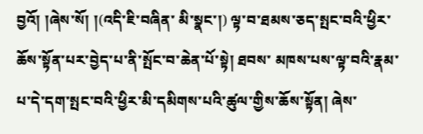བྱའོ། །ཞེས་སོ། །(འདི་ཇི་བཞིན་ མི་སྣང་།) ལྟ་བ་ཐམས་ཅད་སྤང་བའི་ཕྱིར་ཆོས་སྟོན་པར་བྱེད་པ་ནི་སྤོང་བ་ཆེན་པོ་སྟེ། ཐབས་ མཁས་པས་ལྟ་བའི་རྣམ་པ་དེ་དག་སྤང་བའི་ཕྱིར་མི་དམིགས་པའི་ཚུལ་གྱིས་ཆོས་སྟོན། ཞེས་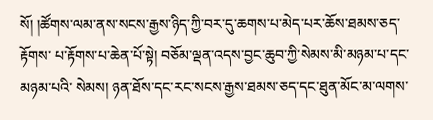སོ། །ཚོགས་ལམ་ནས་སངས་རྒྱས་ཉིད་ཀྱི་བར་དུ་ཆགས་པ་མེད་པར་ཆོས་ཐམས་ཅད་རྟོགས་ པ་རྟོགས་པ་ཆེན་པོ་སྟེ། བཅོམ་ལྡན་འདས་བྱང་ཆུབ་ཀྱི་སེམས་མི་མཉམ་པ་དང་མཉམ་པའི་ སེམས། ཉན་ཐོས་དང་རང་སངས་རྒྱས་ཐམས་ཅད་དང་ཐུན་མོང་མ་ལགས་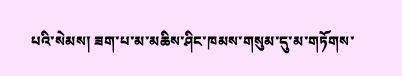པའི་སེམས། ཟག་པ་མ་མཆིས་ཤིང་ཁམས་གསུམ་དུ་མ་གཏོགས་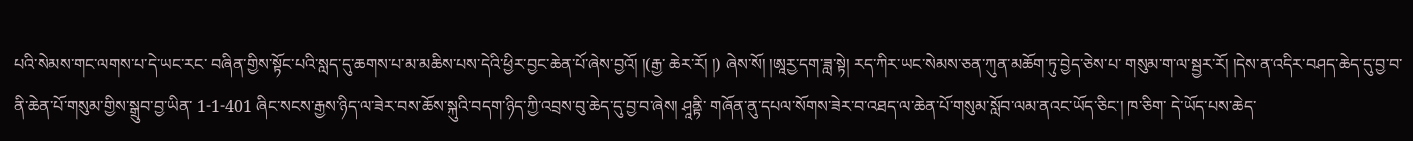པའི་སེམས་གང་ལགས་པ་དེ་ཡང་རང་ བཞིན་གྱིས་སྟོང་པའི་སླད་དུ་ཆགས་པ་མ་མཆིས་པས་དེའི་ཕྱིར་བྱང་ཆེན་པོ་ཞེས་བྱའོ། །(རྒྱ་ ཆེར་རོ། །) ཞེས་སོ། །ཨཱརྱ་དག་ཟླ་སྟེ། རད་ཀིར་ཡང་སེམས་ཅན་ཀུན་མཆོག་ཏུ་བྱེད་ཅེས་པ་ གསུམ་ག་ལ་སྦྱར་རོ། །དེས་ན་འདིར་བཤད་ཆེད་དུ་བྱ་བ་ནི་ཆེན་པོ་གསུམ་གྱིས་སྒྲུབ་བྱ་ཡིན་ 1-1-401 ཞིང་སངས་རྒྱས་ཉིད་ལ་ཟེར་བས་ཆོས་སྐུའི་བདག་ཉིད་ཀྱི་འབྲས་བུ་ཆེད་དུ་བྱ་བ་ཞེས། ཤཱནྟི་ གཞོན་ནུ་དཔལ་སོགས་ཟེར་བ་འཐད་ལ་ཆེན་པོ་གསུམ་སློབ་ལམ་ནའང་ཡོད་ཅིང་། ཁ་ཅིག་ དེ་ཡོད་པས་ཆེད་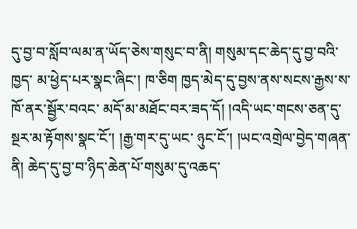དུ་བྱ་བ་སློབ་ལམ་ན་ཡོད་ཅེས་གསུང་བ་ནི། གསུམ་དང་ཆེད་དུ་བྱ་བའི་ཁྱད་ མ་ཕྱེད་པར་སྣང་ཞིང་། ཁ་ཅིག ཁྱད་མེད་དུ་བྱས་ནས་སངས་རྒྱས་ས་ཁོ་ནར་སྦྱོར་བའང་ མདོ་མ་མཐོང་བར་ཟད་དོ། །འདི་ཡང་གངས་ཅན་དུ་སྔར་མ་རྟོགས་སྣང་ངོ་། །རྒྱ་གར་དུ་ཡང་ ཉུང་ངོ་། །ཡང་འགྲེལ་བྱེད་གཞན་ནི། ཆེད་དུ་བྱ་བ་ཉིད་ཆེན་པོ་གསུམ་དུ་འཆད་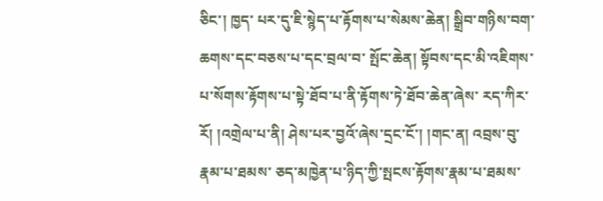ཅིང་། ཁྱད་ པར་དུ་ཇི་སྙེད་པ་རྟོགས་པ་སེམས་ཆེན། སྒྲིབ་གཉིས་བག་ཆགས་དང་བཅས་པ་དང་བྲལ་བ་ སྤོང་ཆེན། སྟོབས་དང་མི་འཇིགས་པ་སོགས་རྟོགས་པ་སྟེ་ཐོབ་པ་ནི་རྟོགས་ཏེ་ཐོབ་ཆེན་ཞེས་ རད་ཀིར་རོ། །འགྲེལ་པ་ནི། ཤེས་པར་བྱའོ་ཞེས་དྲང་ངོ་། །གང་ན། འབྲས་བུ་རྣམ་པ་ཐམས་ ཅད་མཁྱེན་པ་ཉིད་ཀྱི་སྤངས་རྟོགས་རྣམ་པ་ཐམས་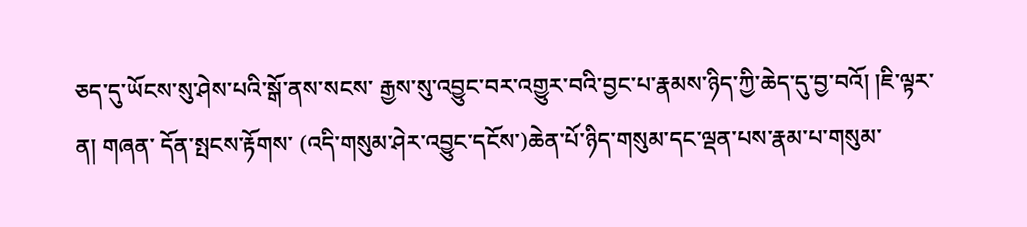ཅད་དུ་ཡོངས་སུ་ཤེས་པའི་སྒོ་ནས་སངས་ རྒྱས་སུ་འབྱུང་བར་འགྱུར་བའི་བྱང་པ་རྣམས་ཉིད་ཀྱི་ཆེད་དུ་བྱ་བའོ། །ཇི་ལྟར་ན། གཞན་ དོན་སྤངས་རྟོགས་ (འདི་གསུམ་ཤེར་འབྱུང་དངོས་)ཆེན་པོ་ཉིད་གསུམ་དང་ལྡན་པས་རྣམ་པ་གསུམ་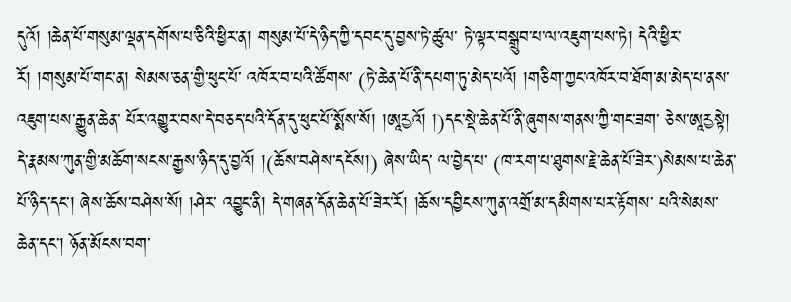དུའོ། །ཆེན་པོ་གསུམ་ལྡན་དགོས་པ་ཅིའི་ཕྱིར་ན། གསུམ་པོ་དེ་ཉིད་ཀྱི་དབང་དུ་བྱས་ཏེ་ཚུལ་ ཏེ་ལྟར་བསྒྲུབ་པ་ལ་འཇུག་པས་ཏེ། དེའི་ཕྱིར་རོ། །གསུམ་པོ་གང་ན། སེམས་ཅན་གྱི་ཕུང་པོ་ འཁོར་བ་པའི་ཚོགས་ (ཏེ་ཆེན་པོ་ནི་དཔག་ཏུ་མེད་པའོ། །གཅིག་ཀྱང་འཁོར་བ་ཐོག་མ་མེད་པ་ནས་འཇུག་པས་རྒྱུན་ཆེན་ པོར་འགྱུར་བས་དེ་བཅད་པའི་དོན་དུ་ཕུང་པོ་སྨོས་སོ། །ཨཱརྱའོ། །)དང་སྡེ་ཆེན་པོ་ནི་ཞུགས་གནས་ཀྱི་གང་ཟག་ ཅེས་ཨཱརྱསྟེ། དེ་རྣམས་ཀུན་གྱི་མཆོག་སངས་རྒྱས་ཉིད་དུ་བྱའོ། །(ཆོས་བཤེས་དངོས།) ཞེས་ཡིད་ ལ་བྱེད་པ་ (ཁ་རག་པ་ཐུགས་རྗེ་ཆེན་པོ་ཟེར་)སེམས་པ་ཆེན་པོ་ཉིད་དང་། ཞེས་ཆོས་བཤེས་སོ། །ཤེར་ འབྱུང་ནི། དེ་གཞན་དོན་ཆེན་པོ་ཟེར་རོ། །ཆོས་དབྱིངས་ཀུན་འགྲོ་མ་དམིགས་པར་རྟོགས་ པའི་སེམས་ཆེན་དང་། ཉོན་མོངས་བག་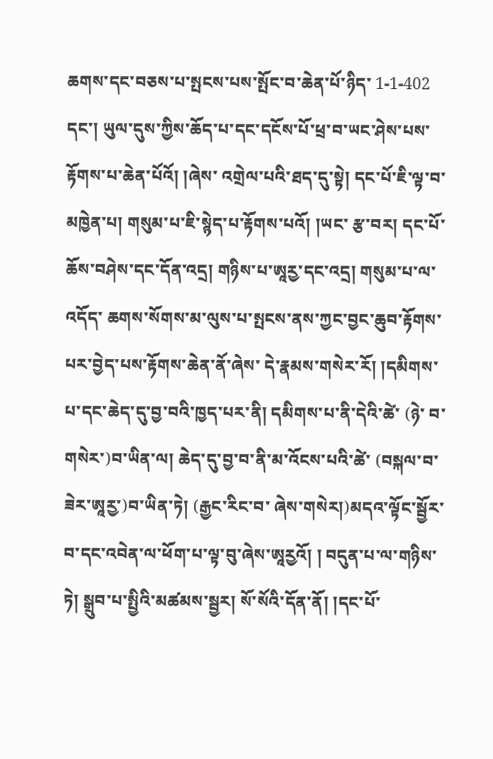ཆགས་དང་བཅས་པ་སྤངས་པས་སྤོང་བ་ཆེན་པོ་ཉིད་ 1-1-402 དང་། ཡུལ་དུས་ཀྱིས་ཆོད་པ་དང་དངོས་པོ་ཕྲ་བ་ཡང་ཤེས་པས་རྟོགས་པ་ཆེན་པོའོ། །ཞེས་ འགྲེལ་པའི་ཐད་དུ་སྟེ། དང་པོ་ཇི་ལྟ་བ་མཁྱེན་པ། གསུམ་པ་ཇི་སྙེད་པ་རྟོགས་པའོ། །ཡང་ རྩ་བར། དང་པོ་ཆོས་བཤེས་དང་དོན་འདྲ། གཉིས་པ་ཨཱརྱ་དང་འདྲ། གསུམ་པ་ལ་འདོད་ ཆགས་སོགས་མ་ལུས་པ་སྤངས་ནས་ཀྱང་བྱང་ཆུབ་རྟོགས་པར་བྱེད་པས་རྟོགས་ཆེན་ནོ་ཞེས་ དེ་རྣམས་གསེར་རོ། །དམིགས་པ་དང་ཆེད་དུ་བྱ་བའི་ཁྱད་པར་ནི། དམིགས་པ་ནི་དེའི་ཚེ་ (ཉེ་ བ་གསེར་)བ་ཡིན་ལ། ཆེད་དུ་བྱ་བ་ནི་མ་འོངས་པའི་ཚེ་ (བསྐལ་བ་ཟེར་ཨཱརྱ་)བ་ཡིན་ཏེ། (རྒྱང་རིང་བ་ ཞེས་གསེར།)མདའ་ལྟོང་སྦྱོར་བ་དང་འབེན་ལ་ཕོག་པ་ལྟ་བུ་ཞེས་ཨཱརྱའོ། ། བདུན་པ་ལ་གཉིས་ཏེ། སྒྲུབ་པ་སྤྱིའི་མཚམས་སྦྱར། སོ་སོའི་དོན་ནོ། །དང་པོ་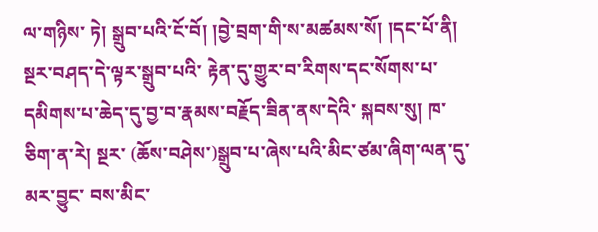ལ་གཉིས་ ཏེ། སྒྲུབ་པའི་ངོ་བོ། །བྱེ་བྲག་གི་ས་མཚམས་སོ། །དང་པོ་ནི། སྔར་བཤད་དེ་ལྟར་སྒྲུབ་པའི་ རྟེན་དུ་གྱུར་བ་རིགས་དང་སོགས་པ་དམིགས་པ་ཆེད་དུ་བྱ་བ་རྣམས་བརྗོད་ཟིན་ནས་དེའི་ སྐབས་སུ། ཁ་ཅིག་ན་རེ། སྔར་ (ཆོས་བཤེས་)སྒྲུབ་པ་ཞེས་པའི་མིང་ཙམ་ཞིག་ལན་དུ་མར་བྱུང་ བས་མིང་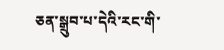ཅན་སྒྲུབ་པ་དེའི་རང་གི་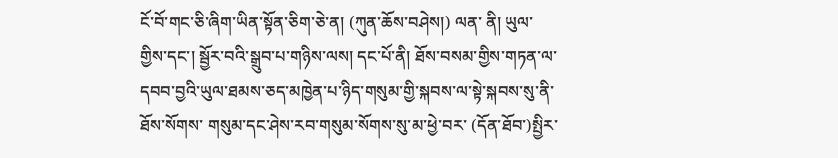ངོ་བོ་གང་ཅི་ཞིག་ཡིན་སྟོན་ཅིག་ཅེ་ན། (ཀུན་ཆོས་བཤེས།) ལན་ ནི། ཡུལ་གྱིས་དང་། སྦྱོར་བའི་སྒྲུབ་པ་གཉིས་ལས། དང་པོ་ནི། ཐོས་བསམ་གྱིས་གཏན་ལ་ དབབ་བྱའི་ཡུལ་ཐམས་ཅད་མཁྱེན་པ་ཉིད་གསུམ་གྱི་སྐབས་ལ་སྟེ་སྐབས་སུ་ནི་ཐོས་སོགས་ གསུམ་དང་ཤེས་རབ་གསུམ་སོགས་སུ་མ་ཕྱེ་བར་ (དོན་ཐོབ་)སྤྱིར་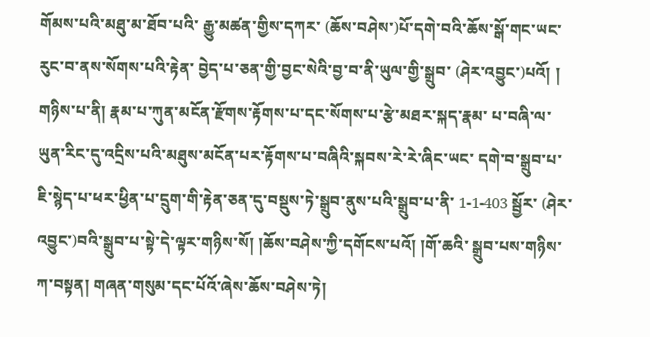གོམས་པའི་མཐུ་མ་ཐོབ་པའི་ རྒྱུ་མཚན་གྱིས་དཀར་ (ཆོས་བཤེས་)པོ་དགེ་བའི་ཆོས་སྒོ་གང་ཡང་རུང་བ་ནས་སོགས་པའི་རྟེན་ བྱེད་པ་ཅན་གྱི་བྱང་སེའི་བྱ་བ་ནི་ཡུལ་གྱི་སྒྲུབ་ (ཤེར་འབྱུང་)པའོ། ། གཉིས་པ་ནི། རྣམ་པ་ཀུན་མངོན་རྫོགས་རྟོགས་པ་དང་སོགས་པ་རྩེ་མཐར་སྐད་རྣམ་ པ་བཞི་ལ་ཡུན་རིང་དུ་འདྲིས་པའི་མཐུས་མངོན་པར་རྟོགས་པ་བཞིའི་སྐབས་རེ་རེ་ཞིང་ཡང་ དགེ་བ་སྒྲུབ་པ་ཇི་སྙེད་པ་ཕར་ཕྱིན་པ་དྲུག་གི་རྟེན་ཅན་དུ་བསྡུས་ཏེ་སྒྲུབ་ནུས་པའི་སྒྲུབ་པ་ནི་ 1-1-403 སྦྱོར་ (ཤེར་འབྱུང་)བའི་སྒྲུབ་པ་སྟེ་དེ་ལྟར་གཉིས་སོ། །ཆོས་བཤེས་ཀྱི་དགོངས་པའོ། །གོ་ཆའི་ སྒྲུབ་པས་གཉིས་ཀ་བསྟན། གཞན་གསུམ་དང་པོའོ་ཞེས་ཆོས་བཤེས་ཏེ།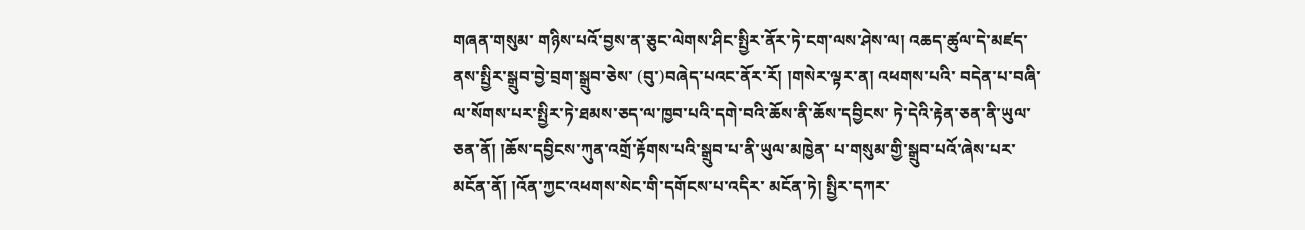གཞན་གསུམ་ གཉིས་པའོ་བྱས་ན་ཅུང་ལེགས་ཤིང་སྤྱིར་ནོར་ཏེ་ངག་ལས་ཤེས་ལ། འཆད་ཚུལ་དེ་མཛད་ ནས་སྤྱིར་སྒྲུབ་བྱེ་བྲག་སྒྲུབ་ཅེས་ (བུ་)བཞེད་པའང་ནོར་རོ། །གསེར་ལྟར་ན། འཕགས་པའི་ བདེན་པ་བཞི་ལ་སོགས་པར་སྤྱིར་ཏེ་ཐམས་ཅད་ལ་ཁྱབ་པའི་དགེ་བའི་ཆོས་ནི་ཆོས་དབྱིངས་ ཏེ་དེའི་རྟེན་ཅན་ནི་ཡུལ་ཅན་ནོ། །ཆོས་དབྱིངས་ཀུན་འགྲོ་རྟོགས་པའི་སྒྲུབ་པ་ནི་ཡུལ་མཁྱེན་ པ་གསུམ་གྱི་སྒྲུབ་པའོ་ཞེས་པར་མངོན་ནོ། །འོན་ཀྱང་འཕགས་སེང་གི་དགོངས་པ་འདིར་ མངོན་ཏེ། སྤྱིར་དཀར་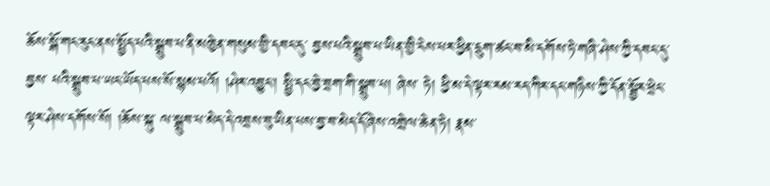ཆོས་སྒོ་གང་རུང་ནས་སྤྱོད་པའི་སྒྲུབ་པ་ནི་མཁྱེན་གསུམ་གྱི་དབང་དུ་ བྱས་པའི་སྒྲུབ་པ་ཡིན་གྱི་ངེས་པར་ཕྱིན་དྲུག་ཚང་བ་མི་དགོས་ཏེ་གཞི་ཤེས་ཀྱི་དབང་དུ་བྱས་ པའི་སྒྲུབ་པ་ཡང་ཡོད་པས་སོ་སྙམ་པའོ། །ཤེར་འབྱུང་། སྤྱི་དང་བྱེ་བྲག་གི་སྒྲུབ་པ། ཞེས་ ཏེ། ཕྱི་མ་དེ་ལྟར་རམ་རད་ཀིར་དང་གཉིས་ཀྱི་དོན་སྦྱོར་ཕྲེང་ལྟར་ཤེས་དགོས་སོ། །ཆོས་སྐུ་ ལ་སྒྲུབ་པ་མེད་དེ་འབྲས་བུ་ཡིན་པས་བྱ་བ་མེད་དོ་ཞེས་འགྲེལ་ཆེན་ཏེ། རྣམ་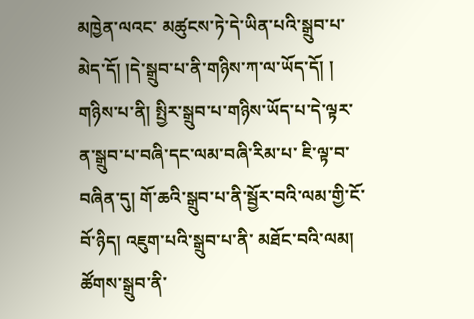མཁྱེན་ལའང་ མཚུངས་ཏེ་དེ་ཡིན་པའི་སྒྲུབ་པ་མེད་དོ། །དེ་སྒྲུབ་པ་ནི་གཉིས་ཀ་ལ་ཡོད་དོ། ། གཉིས་པ་ནི། སྤྱིར་སྒྲུབ་པ་གཉིས་ཡོད་པ་དེ་ལྟར་ན་སྒྲུབ་པ་བཞི་དང་ལམ་བཞི་རིམ་པ་ ཇི་ལྟ་བ་བཞིན་དུ། གོ་ཆའི་སྒྲུབ་པ་ནི་སྦྱོར་བའི་ལམ་གྱི་ངོ་བོ་ཉིད། འཇུག་པའི་སྒྲུབ་པ་ནི་ མཐོང་བའི་ལམ། ཚོགས་སྒྲུབ་ནི་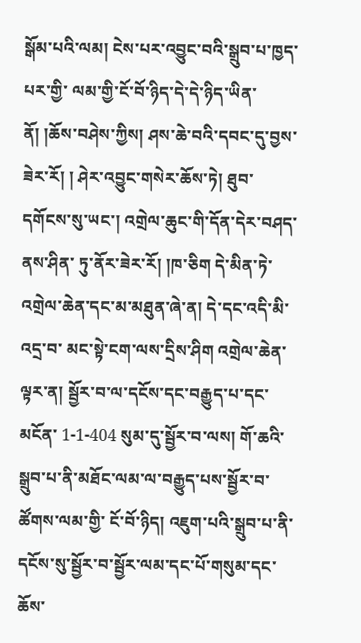སྒོམ་པའི་ལམ། ངེས་པར་འབྱུང་བའི་སྒྲུབ་པ་ཁྱད་པར་གྱི་ ལམ་གྱི་ངོ་བོ་ཉིད་དེ་དེ་ཉིད་ཡིན་ནོ། །ཆོས་བཤེས་ཀྱིས། ཤས་ཆེ་བའི་དབང་དུ་བྱས་ཟེར་རོ། ། ཤེར་འབྱུང་གསེར་ཆོས་ཏེ། ཐུབ་དགོངས་སུ་ཡང་། འགྲེལ་ཆུང་གི་དོན་དེར་བཤད་ནས་ཤིན་ ཏུ་ནོར་ཟེར་རོ། །ཁ་ཅིག དེ་མིན་ཏེ་འགྲེལ་ཆེན་དང་མ་མཐུན་ཞེ་ན། དེ་དང་འདི་མི་འདྲ་བ་ མང་སྟེ་ངག་ལས་དྲིས་ཤིག འགྲེལ་ཆེན་ལྟར་ན། སྦྱོར་བ་ལ་དངོས་དང་བརྒྱུད་པ་དང་མངོན་ 1-1-404 སུམ་དུ་སྦྱོར་བ་ལས། གོ་ཆའི་སྒྲུབ་པ་ནི་མཐོང་ལམ་ལ་བརྒྱུད་པས་སྦྱོར་བ་ཚོགས་ལམ་གྱི་ ངོ་བོ་ཉིད། འཇུག་པའི་སྒྲུབ་པ་ནི་དངོས་སུ་སྦྱོར་བ་སྦྱོར་ལམ་དང་པོ་གསུམ་དང་ཆོས་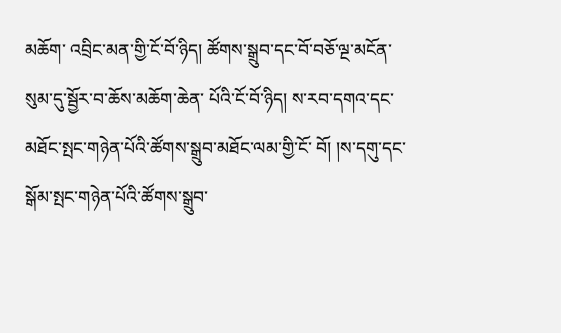མཆོག་ འབྲིང་མན་གྱི་ངོ་བོ་ཉིད། ཚོགས་སྒྲུབ་དང་བོ་བཅོ་ལྔ་མངོན་སུམ་དུ་སྦྱོར་བ་ཆོས་མཆོག་ཆེན་ པོའི་ངོ་བོ་ཉིད། ས་རབ་དགའ་དང་མཐོང་སྤང་གཉེན་པོའི་ཚོགས་སྒྲུབ་མཐོང་ལམ་གྱི་ངོ་ བོ། །ས་དགུ་དང་སྒོམ་སྤང་གཉེན་པོའི་ཚོགས་སྒྲུབ་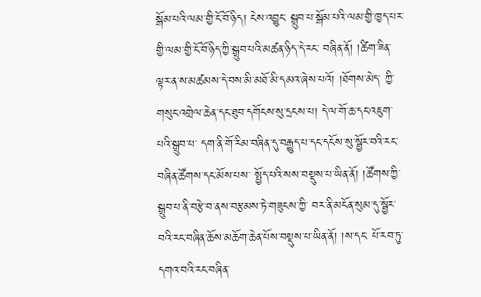སྒོམ་པའི་ལམ་གྱི་ངོ་བོ་ཉིད། ངེས་འབྱུང་ སྒྲུབ་པ་སྒོམ་པའི་ལམ་གྱི་ཁྱད་པར་གྱི་ལམ་གྱི་ངོ་བོ་ཉིད་ཀྱི་སྒྲུབ་པའི་མཚན་ཉིད་དེ་རང་ བཞིན་ནོ། །ཚིག་ཟིན་ལྟར་ན་ས་མཚམས་དེ་བས་མི་མཐོ་མི་དམའ་ཞེས་པའོ། །ཐོགས་མེད་ ཀྱི་གསུང་འགྲེལ་ཆེན་དང་ཐུབ་དགོངས་སུ་དྲངས་པ། དེ་ལ་གོ་ཆ་དང་འཇུག་པའི་སྒྲུབ་པ་ དག་ནི་གོ་རིམ་བཞིན་དུ་བརྒྱུད་པ་དང་དངོས་སུ་སྦྱོར་བའི་རང་བཞིན་ཚོགས་དང་མོས་པས་ སྤྱོད་པའི་སས་བསྡུས་པ་ཡིན་ནོ། །ཚོགས་ཀྱི་སྒྲུབ་པ་ནི་བརྩེ་བ་ནས་བརྩམས་ཏེ་གཟུངས་ཀྱི་ བར་ནི་མངོན་སུམ་དུ་སྦྱོར་བའི་རང་བཞིན་ཆོས་མཆོག་ཆེན་པོས་བསྡུས་པ་ཡིན་ནོ། །ས་དང་ པོ་རབ་ཏུ་དགའ་བའི་རང་བཞིན་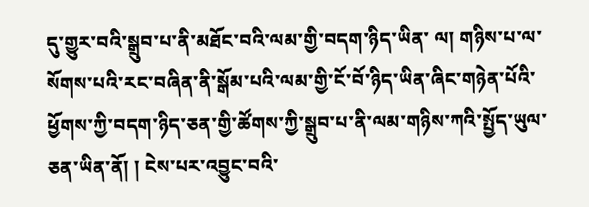དུ་གྱུར་བའི་སྒྲུབ་པ་ནི་མཐོང་བའི་ལམ་གྱི་བདག་ཉིད་ཡིན་ ལ། གཉིས་པ་ལ་སོགས་པའི་རང་བཞིན་ནི་སྒོམ་པའི་ལམ་གྱི་ངོ་བོ་ཉིད་ཡིན་ཞིང་གཉེན་པོའི་ ཕྱོགས་ཀྱི་བདག་ཉིད་ཅན་གྱི་ཚོགས་ཀྱི་སྒྲུབ་པ་ནི་ལམ་གཉིས་ཀའི་སྤྱོད་ཡུལ་ཅན་ཡིན་ནོ། ། ངེས་པར་འབྱུང་བའི་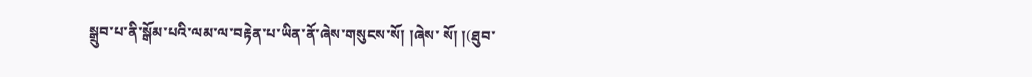སྒྲུབ་པ་ནི་སྒོམ་པའི་ལམ་ལ་བརྟེན་པ་ཡིན་ནོ་ཞེས་གསུངས་སོ། །ཞེས་ སོ། །(ཐུབ་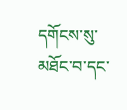དགོངས་སུ་མཐོང་བ་དང་